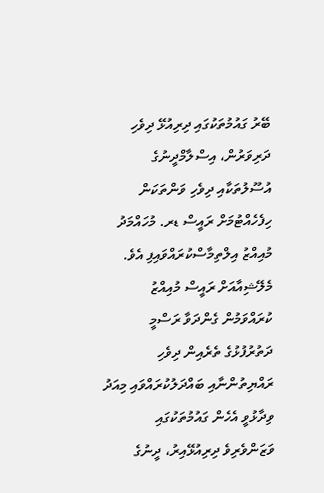ބޭރު ގައުމުތަކުގައި ދިރިއުޅޭ ދިވެހި ދަރިވަރުން، އިސްލާމްދީނުގެ އުސޫލުތަކާއި ދިވެހި ވަންތަކަން ހިފެހެއްޓުމަށް ރައީސް ޑރ. މުހައްމަދު މުއިއްޒު އިލްތިމާސްކުރައްވައިފި އެވެ.
މެލޭޝިއާއަށް ރައީސް މުއިއްޒު ކުރައްވަމުން ގެންދަވާ ރަސްމީ ދަތުރުފުޅުގެ ތެރެއިން ދިވެހި ރައްޔިތުންނާއި ބައްދަލުކުރައްވައި މިއަދު ވިދާޅުވީ އެހެން ގައުމުތަކުގައި ވަޒަންވެރިވެ ދިރިއުޅޭއިރު، ދީނުގެ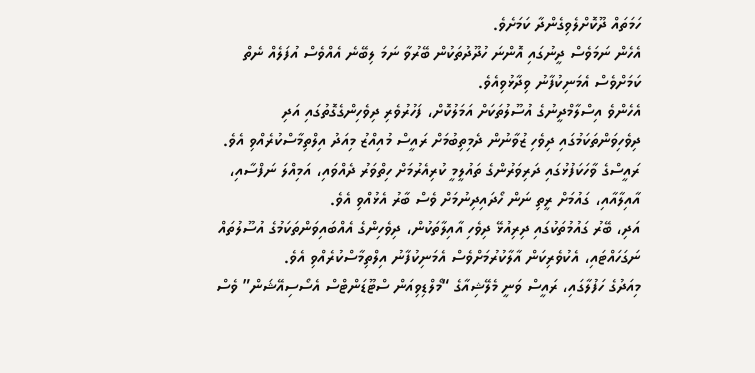ހަމަތައް ދޫކޮށްލެވިގެންދާ ކަމަށެވެ.
އެހެން ނަމަވެސް ދީނުގައި އޮންނަ ހުދޫދުތަކުން ބޭރުވާ ނަމަ ލިބޭނެ އެއްވެސް އުފަލެއް ނެތް ކަމަށްވެސް އެމަނިކުފާނު ވިދާޅުވިއެވެ.
އެހެންވެ އިސްލާމްދީނުގެ އުސޫލުތަކަށް އަމަލުކޮށް، ފަހުރުވެރި ދިވެހިންގެގޮތުގައި އަދި ދިވެހިވަންތަކަމުގައި ދިވެހި ޒުވާނުން ދެމިތިބުމަށް ރައީސް މުއިއްޒު މިއަދު އިލްތިމާސްކުރެއްވި އެވެ.
ރައީސްގެ ވާހަކަފުޅުގައި ދަރިވަރުންގެ ތައުލީމީ ކުރިއެރުމަށް ހިތްވަރު ދެއްވައި، އަމިއްލަ ނަފްސާއި، އާއިލާއާއި، ގައުމަށް ރީތި ނަން ހޯދައިދިނުމަށް ވެސް ބާރު އެޅުއްވި އެވެ.
އަދި، ބޭރު ގައުމުތަކުގައި ދިރިއުޅޭ ދިވެހި އާއިލާތަކުން، ދިވެހިންގެ އެއްބައިވަންތަކަމުގެ އުސޫލުތައް ނަގަހައްޓައި، އެކުވެރިކަން އާލާކުރުމަށްވެސް އެމަނިކުފާނު އިލްތިމާސްކުރެއްވި އެވެ.
މިއަދުގެ ހަފުލާގައި، ރައީސް ވަނީ މެލޭޝިއާގެ “މޯލްޑިވިއަން ސްޓޫޑަންޓްސް އެސޯސިއޭޝަން” ވެސް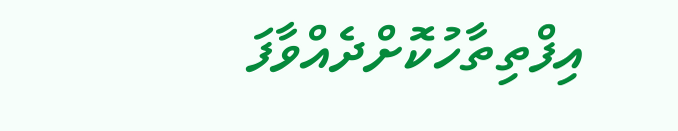އިފްތިތާހުކޮށްދެއްވާފަ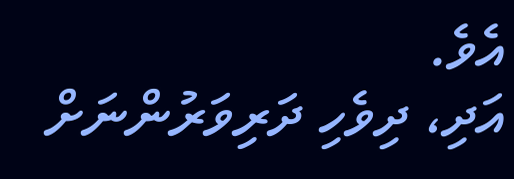އެވެ.
އަދި، ދިވެހި ދަރިވަރުންނަށް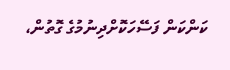ކަންކަން ފަސޭހަކޮށްދިނުމުގެ ގޮތުން،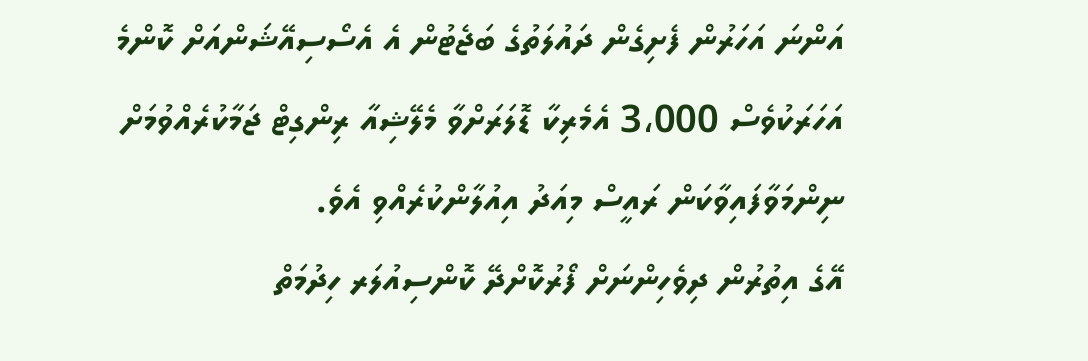އަންނަ އަހަރުން ފެށިގެން ދައުލަތުގެ ބަޖެޓުން އެ އެސޯސިއޭޝަންއަށް ކޮންމެ އަހަރަކުވެސް 3،000 އެމެރިކާ ޑޮލަރަށްވާ މެލޭޝިއާ ރިންގިޓް ޖަމާކުރެއްވުމަށް ނިންމަވާފައިވާކަން ރައީސް މިއަދު އިއުލާންކުރެއްވި އެވެ.
އޭގެ އިތުރުން ދިވެހިންނަށް ފޯރުކޮށްދޭ ކޮންސިއުލަރ ހިދުމަތް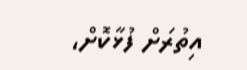އިތުރަށް ފުޅާކޮށް،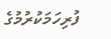ފުރިހަމަކުރުމުގެ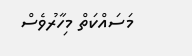މަސައްކަތް މިހާރުވެސް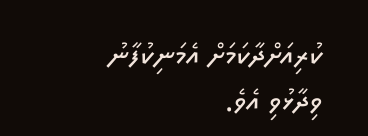ކުރިއަށްދާކަމަށް އެމަނިކުފާނު ވިދާޅުވި އެވެ.